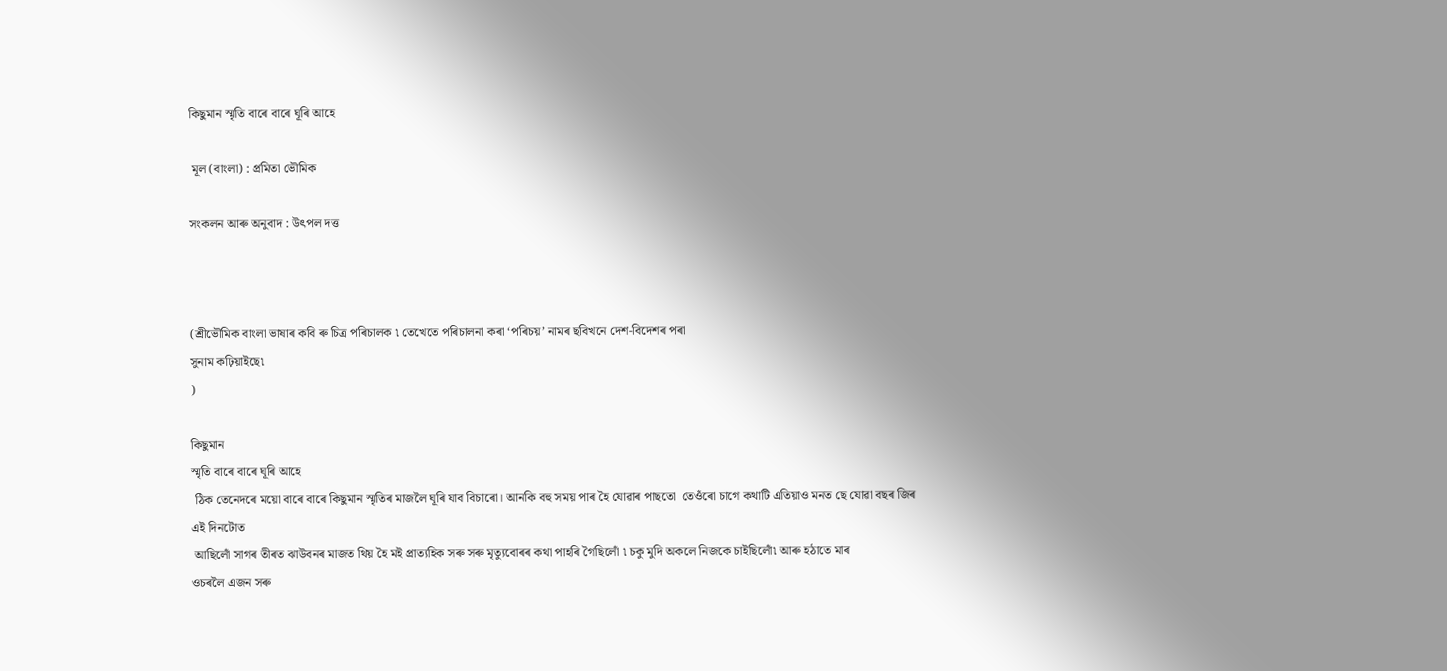কিছুমান স্মৃতি বাৰে বাৰে ঘূৰি আহে

 মূল (বাংলা) : প্ৰমিতা ভৌমিক

সংকলন আৰু অনুবাদ : উৎপল দত্ত



(শ্ৰীভৌমিক বাংলা ভাষাৰ কবি ৰু চিত্ৰ পৰিচালক ৷ তেখেতে পৰিচালনা কৰা ‘পৰিচয়’ নামৰ ছবিখনে দেশ-বিদেশৰ পৰা
সুনাম কঢ়িয়াইছে৷
)

কিছুমান
স্মৃতি বাৰে বাৰে ঘূৰি আহে
 ঠিক তেনেদৰে ময়ো বাৰে বাৰে কিছুমান স্মৃতিৰ মাজলৈ ঘূৰি যাব বিচাৰো। আনকি বহু সময় পাৰ হৈ যোৱাৰ পাছতো  তেওঁৰো চাগে কথাটি এতিয়াও মনত ছে যোৱা বছৰ জিৰ
এই দিনটোত
 আছিলোঁ সাগৰ তীৰত ঝাউবনৰ মাজত থিয় হৈ মই প্ৰাত্যহিক সৰু সৰু মৃত্যুবোৰৰ কথা পাহৰি গৈছিলোঁ ৷ চকু মুদি অকলে নিজকে চাইছিলোঁ৷ আৰু হঠাতে মাৰ
ওচৰলৈ এজন সৰু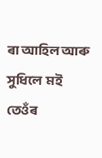ৰা আহিল আৰু সুধিলে  মই তেওঁৰ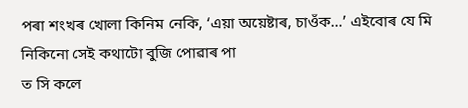পৰা শংখৰ খোলা কিনিম নেকি, ‘এয়া অয়েষ্টাৰ, চাওঁক…’ এইবোৰ যে মি
নিকিনো সেই কথাটো বুজি পোৱাৰ পা
ত সি কলে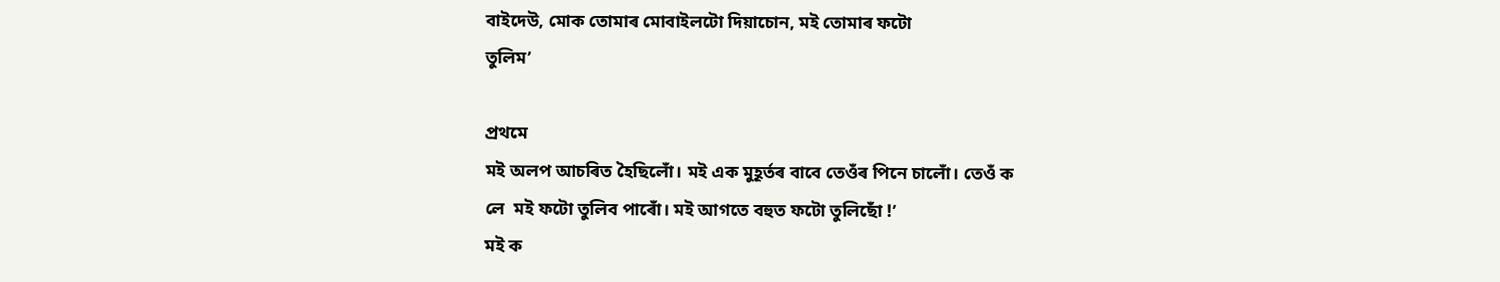বাইদেউ, মোক তোমাৰ মোবাইলটো দিয়াচোন, মই তোমাৰ ফটো
তুলিম’

প্ৰথমে
মই অলপ আচৰিত হৈছিলোঁ। মই এক মুহূৰ্তৰ বাবে তেওঁৰ পিনে চালোঁ। তেওঁ ক
লে  মই ফটো তুলিব পাৰোঁ। মই আগতে বহুত ফটো তুলিছোঁ !’
মই ক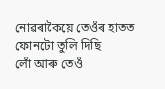নোৱৰাকৈয়ে তেওঁৰ হাতত ফোনটো তুলি দিছি
লোঁ আৰু তেওঁ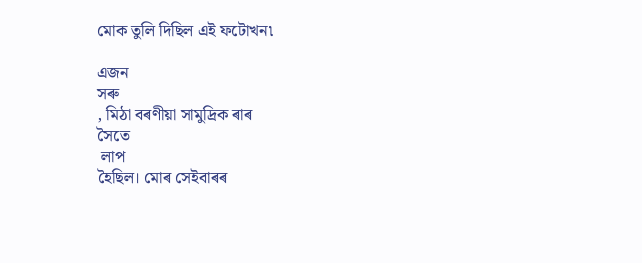মোক তুলি দিছিল এই ফটোখন৷

এজন
সৰু
, মিঠা বৰণীয়া সামুদ্ৰিক ৰাৰ
সৈতে
 লাপ
হৈছিল। মোৰ সেইবাৰৰ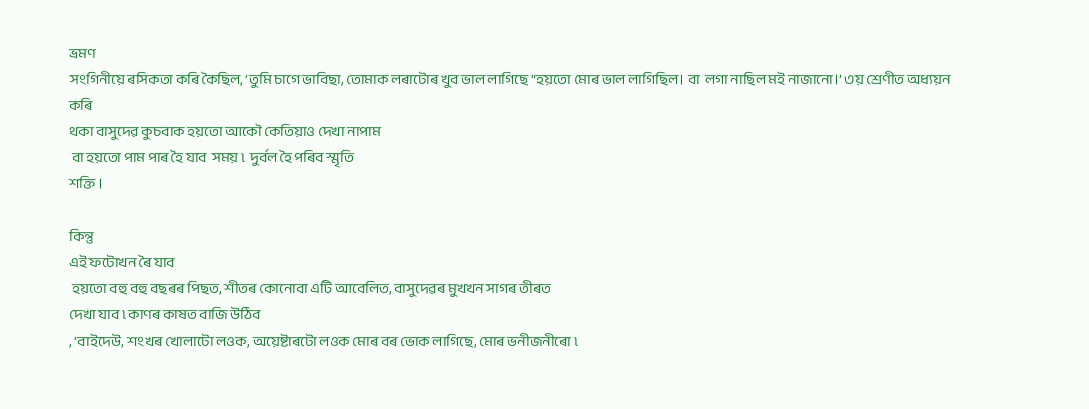ভ্ৰমণ
সংগিনীয়ে ৰসিকতা কৰি কৈছিল, ‘তুমি চাগে ভাবিছা, তোমাক লৰাটোৰ খুব ভাল লাগিছে “হয়তো মোৰ ভাল লাগিছিল। বা  লগা নাছিল মই নাজানো।’ ৩য় শ্ৰেণীত অধ্যয়ন কৰি
থকা বাসুদেৱ কুচবাক হয়তো আকৌ কেতিয়াও দেখা নাপাম
 বা হয়তো পাম পাৰ হৈ যাব  সময় ৷  দুৰ্বল হৈ পৰিব স্মৃতি
শক্তি ।

কিন্তু
এই ফটোখন ৰৈ যাব
 হয়তো বহু বহু বছৰৰ পিছত, শীতৰ কোনোবা এটি আবেলিত, বাসুদেৱৰ মুখখন সাগৰ তীৰত
দেখা যাব ৷ কাণৰ কাষত বাজি উঠিব
, ‘বাইদেউ, শংখৰ খোলাটো লওক, অয়েষ্টাৰটো লওক মোৰ বৰ ভোক লাগিছে, মোৰ ভনীজনীৰো ৷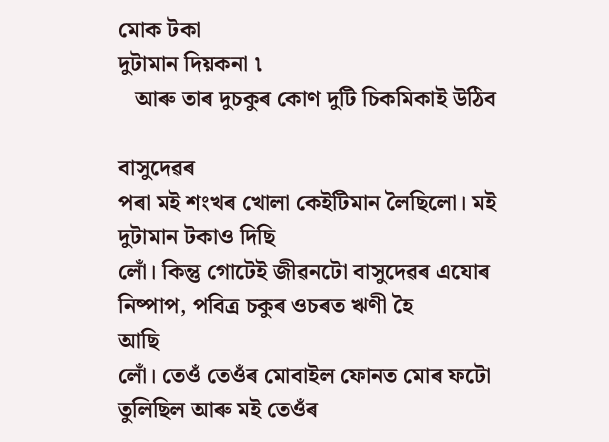মোক টকা
দুটামান দিয়কনা ৷
   আৰু তাৰ দুচকুৰ কোণ দুটি চিকমিকাই উঠিব

বাসুদেৱৰ
পৰা মই শংখৰ খোলা কেইটিমান লৈছিলো। মই দুটামান টকাও দিছি
লোঁ। কিন্তু গোটেই জীৱনটো বাসুদেৱৰ এযোৰ নিষ্পাপ, পবিত্ৰ চকুৰ ওচৰত ঋণী হৈ
আছি
লোঁ। তেওঁ তেওঁৰ মোবাইল ফোনত মোৰ ফটো তুলিছিল আৰু মই তেওঁৰ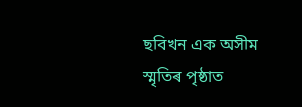ছবিখন এক অসীম স্মৃতিৰ পৃষ্ঠাত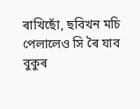ৰাখিছোঁ, ছবিখন মচি পেলালেও সি ৰৈ যাব বুকুৰ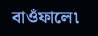বাওঁফালে৷